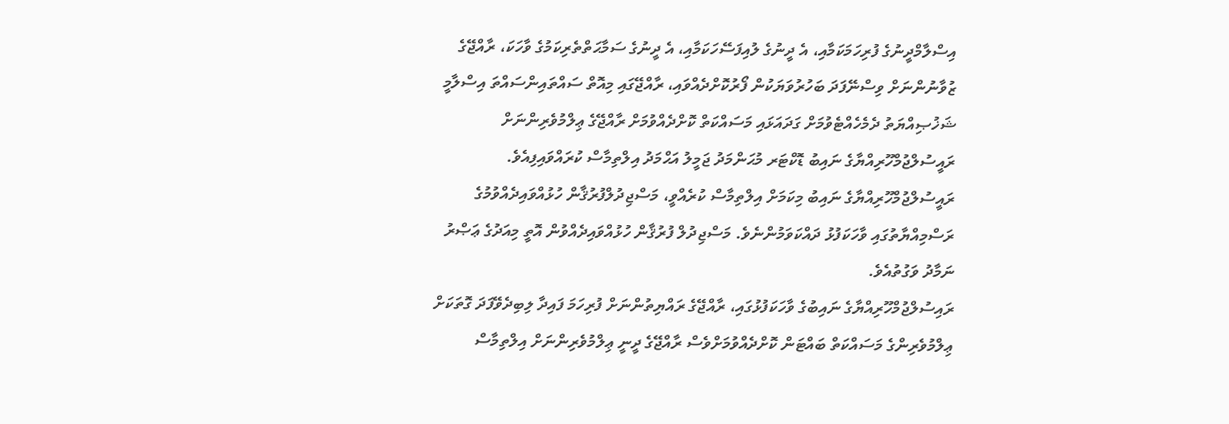އިސްލާމްދީނުގެ ފުރިހަމަކަމާއި، އެ ދީނުގެ ލުއިފަސޭހަކަމާއި، އެ ދީނުގެ ސަމާޙަތްތެރިކަމުގެ ވާހަކަ، ރާއްޖޭގެ ޒުވާނުންނަށް ވިސްނޭފަދަ ބަހުރުވަޔަކުން ފޯރުކޮށްދެއްވައި، ރާއްޖޭގައި މިއޮތް ސައްތައިންސައްތަ އިސްލާމީ ޝަޚުޞިއްޔަތު ދެމެހެއްޓެވުމަށް ގަދައަޅައި މަސައްކަތް ކޮށްދެއްވުމަށް ރާއްޖޭގެ ޢިލްމުވެރިންނަށް ރައީސުލްޖުމްހޫރިއްޔާގެ ނައިބު ޑޮކްޓަރ މުޙަންމަދު ޖަމީލު އަޙްމަދު އިލްތިމާސް ކުރައްވައިފިއެވެ. ރައީސުލްޖުމްހޫރިއްޔާގެ ނައިބު މިކަމަށް އިލްތިމާސް ކުރެއްވީ، މަސްޖިދުލްފުރުޤާން ހުޅުއްވައިދެއްވުމުގެ ރަސްމިއްޔާތުގައި ވާހަކަފުޅު ދައްކަވަމުންނެވެ. މަސްޖިދުލް ފުރުޤާން ހުޅުއްވައިދެއްވުން އޮތީ މިއަދުގެ ޢަޞްރު ނަމާދު ވަގުތުއެވެ.
ރައިސުލްޖުމްހޫރިއްޔާގެ ނައިބުގެ ވާހަކަފުޅުގައި، ރާއްޖޭގެ ރައްޔިތުންނަށް ފުރިހަމަ ފައިދާ ލިބިދެވޭފަދަ ގޮތަކަށް ޢިލްމުވެރިންގެ މަސައްކަތް ބައްޓަން ކޮށްދެއްވުމަށްވެސް ރާއްޖޭގެ ދީނީ ޢިލްމުވެރިންނަށް އިލްތިމާސް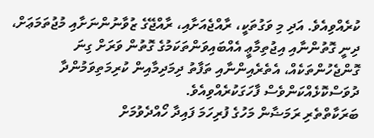ކުރެއްވިއެވެ. އަދި މި ވަގުތަކީ، ރާއްޖެއަށާއި، ރާއްޖޭގެ ޒުވާނުންނަށާއި މުޖުތަމަޢަށް، ދިނީ ގޮތުންނާއި އިޖުތިމާޢީ އެއްބައިވަންތަކަމުގެ ގޮތުން ވަރަށް ގިނަ ގޮންޖެހުންތަކެއް، އެތެރެއިންނާއި ތަފާތު ދިމަދިމާއިން ކުރިމަތިވަމުންދާ ދުވަސްކޮޅެއްކަންވެސް ފާހަގަކުރެއްވިއެވެ.
ބަރަކާތްތެރި ރަމަޟާން މަހުގެ ފުރިހަމަ ފައިދާ ހޯއްދެވުމަށް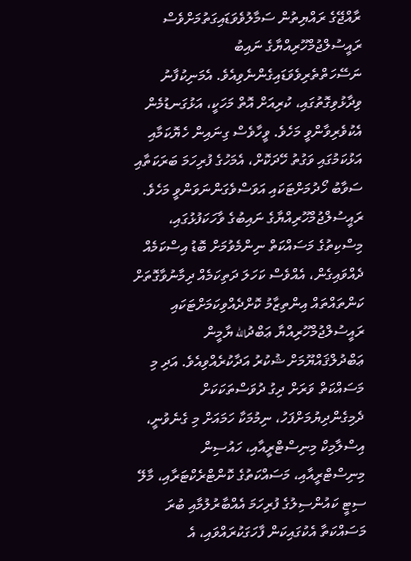ރާއްޖޭގެ ރައްޔިތުން ސަމާލުވެވަޑައިގަތުމަށްވެސް ރައީސުލްޖުމްހޫރިއްޔާގެ ނައިބު ނަސޭހަތްތެރިވެވަޑައިގެންނެވިއެވެ. އެމަނިކުފާނު ވިދާޅުވިގޮތުގައި، ކުރިއަށް އޮތް މަހަކީ، އަޅުގަނޑުމެން އެކުވެރިވާންވީ މަހެވެ. ވީހާވެސް ގިނައިން ހެޔޮކަމާއި އަޅުކަމުގައި ވަގުތު ހޭދަކޮށް، އެމަހުގެ ފުރިހަމަ ބަރަކަތާއި ސަވާބު ހޯދުމަށްޓަކައި އަވަސްވެގަންނަވަންވީ މަހެވެ.
ރައީސުލްޖުމްހޫރިއްޔާގެ ނައިބުގެ ވާހަކަފުޅުގައި، މިސްކިތުގެ މަސައްކަތް ނިންމެވުމަށް ބޮޑު އިސްކަމެއް ދެއްވައިގެން، އެއްވެސް ކަހަލަ ދަތިކަމެއް ދިމާނުވާގޮތަށް ކަންތައްތައް އިންތިޒާމު ކޮށްދެއްވިކަމަށްޓަކައި ރައީސުލްޖުމްހޫރިއްޔާ ޢަބްދުالله ޔާމީން ޢަބްދުލްޤައްޔޫމަށް ޝުކުރު އަދާކުރެއްވިއެވެ. އަދި މި މަސައްކަތް ވަރަށް ދިގު ދުވަސްތަކަކަށް ދެމިގެންދިޔުމަށްފަހު، ނިމުމަކާ ހަމައަށް މި ގެނެވުނީ، އިސްލާމިކް މިނިސްޓްރީއާއި، ހައުސިން މިނިސްޓްރީއާއި، މަސައްކަތުގެ ކޮންޓްރެކްޓަރާއި، މާލޭ ސިޓީ ކައުންސިލުގެ ފުރިހަމަ އެއްބާރުލުމާއި ބުރަ މަސައްކަތާ އެކުގައިކަން ފާހަގަކުރައްވައި، އެ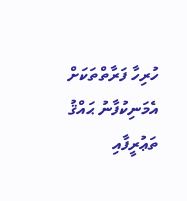ހުރިހާ ފަރާތްތަކަށް އެމަނިކުފާނު ޙައްޤު ތަޢުރީފާއި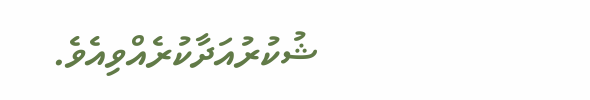ޝުކުރުއަދާކުރެއްވިއެވެ.